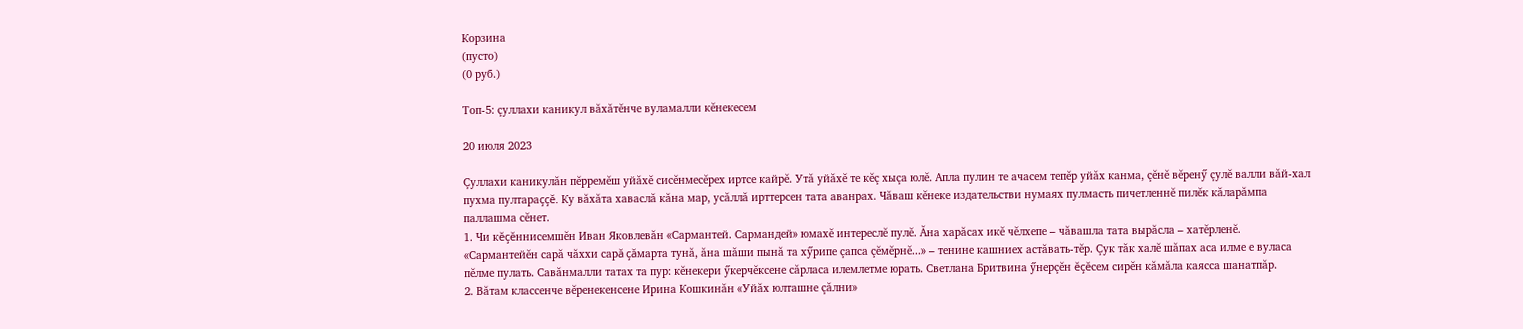Корзина
(пусто)
(0 руб.)

Топ-5: çуллахи каникул вăхăтĕнче вуламалли кĕнекесем

20 июля 2023

Çуллахи каникулăн пĕрремĕш уйăхĕ сисĕнмесĕрех иртсе кайрĕ. Утă уйăхĕ те кĕç хыçа юлĕ. Апла пулин те ачасем тепĕр уйăх канма, çĕнĕ вĕренӳ çулĕ валли вăй-хал пухма пултараççĕ. Ку вăхăта хаваслă кăна мар, усăллă ирттерсен тата аванрах. Чăваш кĕнеке издательстви нумаях пулмасть пичетленнĕ пилĕк кăларăмпа паллашма сĕнет.
1. Чи кĕçĕннисемшĕн Иван Яковлевăн «Сармантей. Сармандей» юмахĕ интереслĕ пулĕ. Ăна харăсах икĕ чĕлхепе – чăвашла тата вырăсла – хатĕрленĕ. «Сармантейĕн сарă чăххи сарă çăмарта тунă, ăна шăши пынă та хӳрипе çапса çĕмĕрнĕ...» – тенине кашниех астăвать-тĕр. Çук тăк халĕ шăпах аса илме е вуласа пĕлме пулать. Савăнмалли татах та пур: кĕнекери ӳкерчĕксене сăрласа илемлетме юрать. Светлана Бритвина ӳнерçĕн ĕçĕсем сирĕн кăмăла каясса шанатпăр.
2. Вăтам классенче вĕренекенсене Ирина Кошкинăн «Уйăх юлташне çăлни»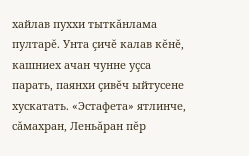хайлав пуххи тыткăнлама пултарĕ. Унта çичĕ калав кĕнĕ, кашниех ачан чунне уçса парать, паянхи çивĕч ыйтусене хускатать. «Эстафета» ятлинче, сăмахран, Леньăран пĕр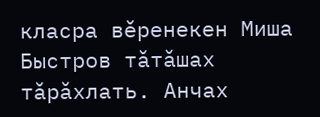класра вĕренекен Миша Быстров тăтăшах тăрăхлать. Анчах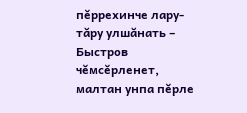пĕррехинче лару-тăру улшăнать – Быстров чĕмсĕрленет, малтан унпа пĕрле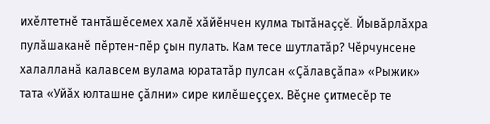ихĕлтетнĕ тантăшĕсемех халĕ хăйĕнчен кулма тытăнаççĕ. Йывăрлăхра пулăшаканĕ пĕртен-пĕр çын пулать. Кам тесе шутлатăр? Чĕрчунсене халалланă калавсем вулама юрататăр пулсан «Çăлавçăпа» «Рыжик» тата «Уйăх юлташне çăлни» сире килĕшеççех. Вĕçне çитмесĕр те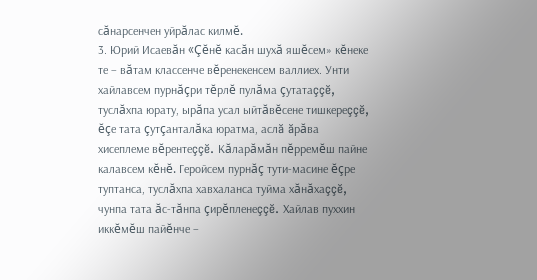сăнарсенчен уйрăлас килмĕ.
3. Юрий Исаевăн «Çĕнĕ касăн шухă яшĕсем» кĕнеке те – вăтам классенче вĕренекенсем валлиех. Унти хайлавсем пурнăçри тĕрлĕ пулăма çутатаççĕ, туслăхпа юрату, ырăпа усал ыйтăвĕсене тишкереççĕ, ĕçе тата çутçанталăка юратма, аслă ăрăва хисеплеме вĕрентеççĕ. Кăларăмăн пĕрремĕш пайне калавсем кĕнĕ. Геройсем пурнăç тути-масине ĕçре туптанса, туслăхпа хавхаланса туйма хăнăхаççĕ, чунпа тата ăс-тăнпа çирĕпленеççĕ. Хайлав пуххин иккĕмĕш пайĕнче –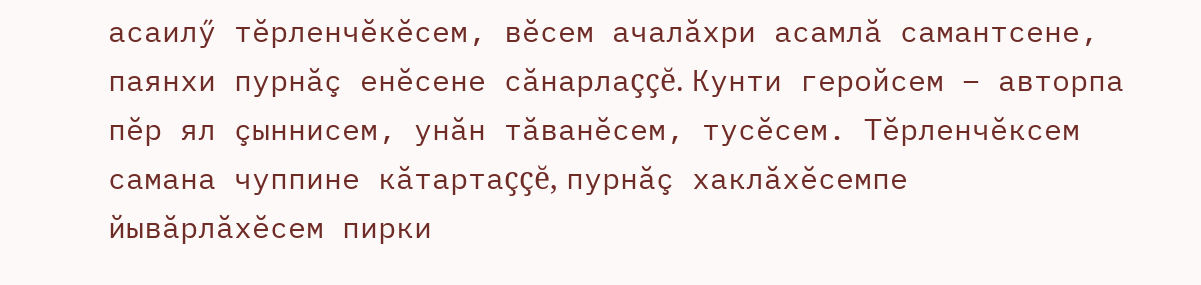асаилӳ тĕрленчĕкĕсем, вĕсем ачалăхри асамлă самантсене, паянхи пурнăç енĕсене сăнарлаççĕ. Кунти геройсем – авторпа пĕр ял çыннисем, унăн тăванĕсем, тусĕсем. Тĕрленчĕксем самана чуппине кăтартаççĕ, пурнăç хаклăхĕсемпе йывăрлăхĕсем пирки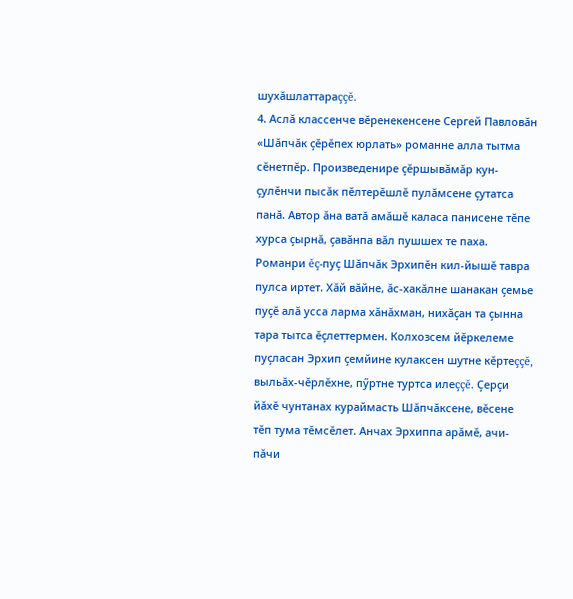шухăшлаттараççĕ.
4. Аслă классенче вĕренекенсене Сергей Павловăн «Шăпчăк çĕрĕпех юрлать» романне алла тытма сĕнетпĕр. Произведенире çĕршывăмăр кун-çулĕнчи пысăк пĕлтерĕшлĕ пулăмсене çутатса панă. Автор ăна ватă амăшĕ каласа панисене тĕпе хурса çырнă, çавăнпа вăл пушшех те паха. Романри ĕç-пуç Шăпчăк Эрхипĕн кил-йышĕ тавра пулса иртет. Хăй вăйне, ăс-хакăлне шанакан çемье пуçĕ алă усса ларма хăнăхман, нихăçан та çынна тара тытса ĕçлеттермен. Колхозсем йĕркелеме пуçласан Эрхип çемйине кулаксен шутне кĕртеççĕ, выльăх-чĕрлĕхне, пӳртне туртса илеççĕ. Çерçи йăхĕ чунтанах кураймасть Шăпчăксене, вĕсене тĕп тума тĕмсĕлет. Анчах Эрхиппа арăмĕ, ачи-пăчи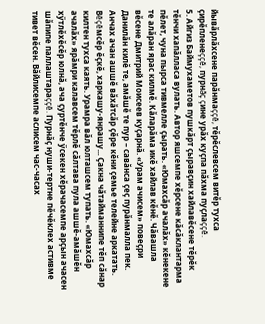йывăрлăхсене парăнмаççĕ, тĕрĕслевсем витĕр тухса çирĕпленеççĕ, пурнăç çине урăх куçпа пăхма пуçлаççĕ.
5. Айгиз Баймухаметов пушкăрт çыравçин хайлавĕсене тĕрĕк тĕнчи хапăлласа вулать. Автор яшсемпе хĕрсене кăсăклантарма пĕлет, чуна пырса тивмелле çырать. «Юмахсăр ачалăх» кĕнекене те алăран ярас килмĕ. Кăларăма икĕ хайлав кĕнĕ. Чăвашла вĕсене Дмитрий Моисеев куçарнă. «Урам ачисем» повеçри Данилăн килĕ те, амăшĕ те пур – савăнса çеç пурăнмалла пек. Анчах ачан ашшĕ вăхăтсăр çĕре кĕни çемье телейне аркатать. Вĕçĕмсĕр ĕçкĕ, харкашу-янрашу... Çакна чăтайманнипе тĕп сăнар килтен тухса каять. Урамра вăл юлташсем тупать. «Юмахсăр ачалăх» ярăмри калавсем тĕрлĕ сăлтава пула ашшĕ-амăшĕн хӳтлĕхĕсĕр юлнă, ача çуртĕнче ӳсекен хĕрачасемпе арçын ачасен шăпипе паллаштараççĕ. Пурнăç нуши-тертне пĕчĕклех астивме тивет вĕсен. Вăйлисемпе аслисем час-часах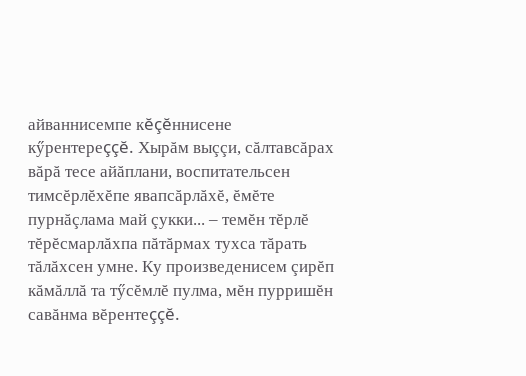айваннисемпе кĕçĕннисене кӳрентереççĕ. Хырăм выççи, сăлтавсăрах вăрă тесе айăплани, воспитательсен тимсĕрлĕхĕпе явапсăрлăхĕ, ĕмĕте пурнăçлама май çукки... – темĕн тĕрлĕ тĕрĕсмарлăхпа пăтăрмах тухса тăрать тăлăхсен умне. Ку произведенисем çирĕп кăмăллă та тӳсĕмлĕ пулма, мĕн пурришĕн савăнма вĕрентеççĕ.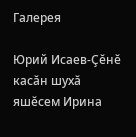Галерея

Юрий Исаев-Çĕнĕ касăн шухă яшĕсем Ирина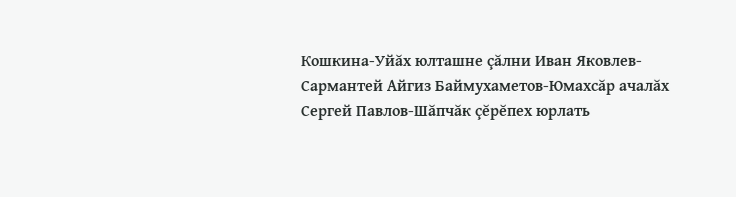Кошкина-Уйăх юлташне çăлни Иван Яковлев-Сармантей Айгиз Баймухаметов-Юмахсăр ачалăх Сергей Павлов-Шăпчăк çĕрĕпех юрлать